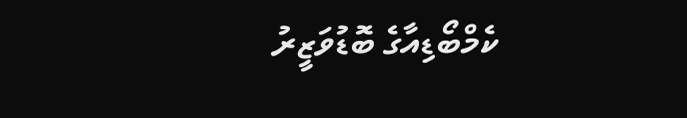ކެމްބޯޑިއާގެ ބޮޑުވަޒީރު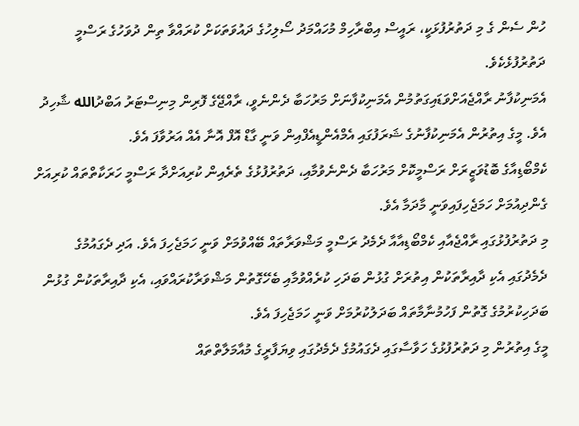ހުން ސެން ގެ މި ދަތުރުފުޅަކީ، ރައީސް އިބްރާހިމް މުހައްމަދު ސޯލިހުގެ ދައުވަތަކަށް ކުރައްވާ ތިން ދުވަހުގެ ރަސްމީ ދަތުރުފުޅެކެވެ.
އެމަނިކުފާނު ރާއްޖެއަށްވަޑައިގަތުމުން އެމަނިކުފާނަށް މަރުހަބާ ދެންނެވީ، ރާއްޖޭގެ ފޮރިން މިނިސްޓަރު އަބްދުالله ޝާހިދު އެވެ. މީގެ އިތުރުން އެމަނިކުފާނުގެ ޝަރަފުގައި އެމްއެންޑީއެފްއިން ވަނީ ގާޑް އޮފް އޮނާ އެއް އަރުވާފަ އެވެ.
ކެމްބޯޑިއާގެ ބޮޑުވަޒީރަށް ރަސްމީކޮށް މަރުހަބާ ދެންނެވުމާއި، ދަތުރުފުޅުގެ ތެރެއިން ކުރިއަށްދާ ރަސްމީ ހަރަކާތްތައް ކުރިއަށް ގެންދިއުމަށް ހަމަޖެހިފައިވަނީ މާދަމާ އެވެ.
މި ދަތުރުފުޅުގައި ރާއްޖެއާއި ކެމްބޯޑިއާއާ ދެމެދު ރަސްމީ މަޝްވަރާތައް ބޭއްވުމަށް ވަނީ ހަމަޖެހިފަ އެވެ. އަދި ދެގައުމުގެ ދެމެދުގައި އެކި ދާއިރާތަކުން އިތުރަށް ގުޅުން ބަދަހި ކުރެއްވުމާއި ބެހޭގޮތުން މަޝްވަރާކުރައްވައި، އެކި ދާއިރާތަކުން ގުޅުން ބަދަހިކުރުމުގެ ގޮތުން ފަހުމުނާމާތައް ބަދަލުކުރުމަށް ވަނީ ހަމަޖެހިފަ އެވެ.
މީގެ އިތުރުން މި ދަތުރުފުޅުގެ ހަވާސާގައި ދެގައުމުގެ ދެމެދުގައި ވިޔަފާރީގެ މުއާމަލާތްތައް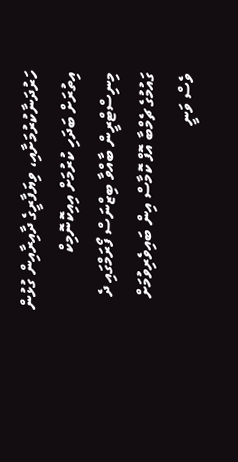ހަރުދަނާކުރުމަށާއި، ވިޔަފާރީގެ ދާއިރާއިން ގުޅުން އިތުރަށް ބަދަހި ކުރުމަށް އިއިކޮނޮމިކް މިނިސްޓްރީން ބާއްވާ ބިޒްނަސް ފޯރަމްގައި ދެ ގައުމުގެ ޗެމްބާ އޮފް ކޮމާސް އިން ބައިވެރިވުމަށް ވެސް ވަނީ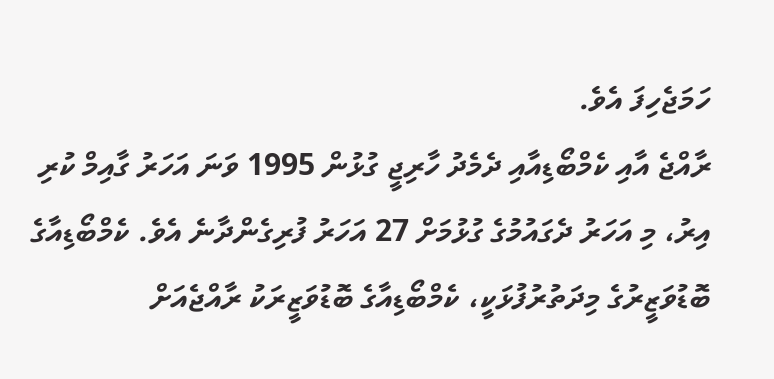ހަމަޖެހިފަ އެވެ.
ރާއްޖެ އާއި ކެމްބޯޑިއާއި ދެމެދު ހާރިޖީ ގުޅުން 1995 ވަނަ އަހަރު ގާއިމް ކުރި އިރު، މި އަހަރު ދެގައުމުގެ ގުޅުމަށް 27 އަހަރު ފުރިގެންދާނެ އެވެ. ކެމްބޯޑިއާގެ ބޮޑުވަޒީރުގެ މިދަތުރުފުޅަކީ، ކެމްބޯޑިއާގެ ބޮޑުވަޒީރަކު ރާއްޖެއަށް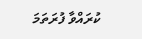ކުރައްވާ ފުރަތަމަ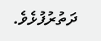ދަތުރުފުޅެވެ.